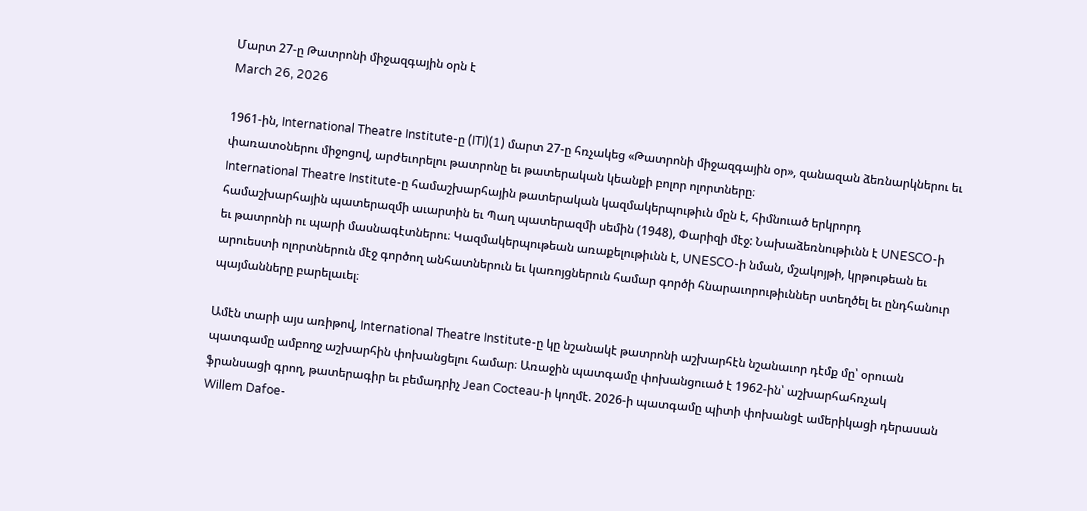Մարտ 27-ը Թատրոնի միջազգային օրն է
March 26, 2026

1961-ին, International Theatre Institute-ը (ITI)(1) մարտ 27-ը հռչակեց «Թատրոնի միջազգային օր», զանազան ձեռնարկներու եւ փառատօներու միջոցով, արժեւորելու թատրոնը եւ թատերական կեանքի բոլոր ոլորտները։
International Theatre Institute-ը համաշխարհային թատերական կազմակերպութիւն մըն է, հիմնուած երկրորդ համաշխարհային պատերազմի աւարտին եւ Պաղ պատերազմի սեմին (1948), Փարիզի մէջ: Նախաձեռնութիւնն է UNESCO-ի եւ թատրոնի ու պարի մասնագէտներու։ Կազմակերպութեան առաքելութիւնն է, UNESCO-ի նման, մշակոյթի, կրթութեան եւ արուեստի ոլորտներուն մէջ գործող անհատներուն եւ կառոյցներուն համար գործի հնարաւորութիւններ ստեղծել եւ ընդհանուր պայմանները բարելաւել։

Ամէն տարի այս առիթով, International Theatre Institute-ը կը նշանակէ թատրոնի աշխարհէն նշանաւոր դէմք մը՝ օրուան պատգամը ամբողջ աշխարհին փոխանցելու համար։ Առաջին պատգամը փոխանցուած է 1962-ին՝ աշխարհահռչակ ֆրանսացի գրող, թատերագիր եւ բեմադրիչ Jean Cocteau-ի կողմէ. 2026-ի պատգամը պիտի փոխանցէ ամերիկացի դերասան Willem Dafoe-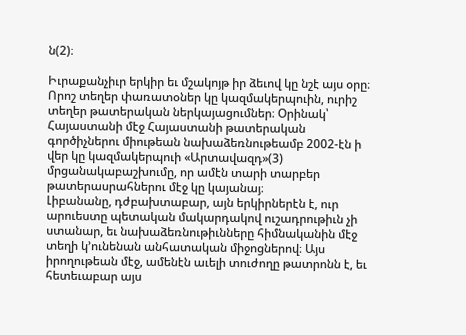ն(2)։

Իւրաքանչիւր երկիր եւ մշակոյթ իր ձեւով կը նշէ այս օրը։ Որոշ տեղեր փառատօներ կը կազմակերպուին, ուրիշ տեղեր թատերական ներկայացումներ։ Օրինակ՝ Հայաստանի մէջ Հայաստանի թատերական գործիչներու միութեան նախաձեռնութեամբ 2002-էն ի վեր կը կազմակերպուի «Արտավազդ»(3) մրցանակաբաշխումը, որ ամէն տարի տարբեր թատերասրահներու մէջ կը կայանայ։
Լիբանանը, դժբախտաբար, այն երկիրներէն է, ուր արուեստը պետական մակարդակով ուշադրութիւն չի ստանար, եւ նախաձեռնութիւնները հիմնականին մէջ տեղի կ’ունենան անհատական միջոցներով։ Այս իրողութեան մէջ, ամենէն աւելի տուժողը թատրոնն է, եւ հետեւաբար այս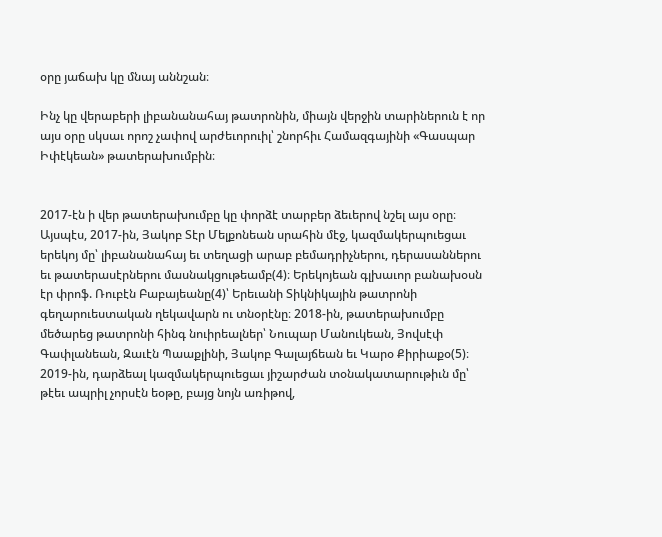օրը յաճախ կը մնայ աննշան։

Ինչ կը վերաբերի լիբանանահայ թատրոնին, միայն վերջին տարիներուն է որ այս օրը սկսաւ որոշ չափով արժեւորուիլ՝ շնորհիւ Համազգայինի «Գասպար Իփէկեան» թատերախումբին։


2017-էն ի վեր թատերախումբը կը փորձէ տարբեր ձեւերով նշել այս օրը։ Այսպէս, 2017-ին, Յակոբ Տէր Մելքոնեան սրահին մէջ, կազմակերպուեցաւ երեկոյ մը՝ լիբանանահայ եւ տեղացի արաբ բեմադրիչներու, դերասաններու եւ թատերասէրներու մասնակցութեամբ(4)։ Երեկոյեան գլխաւոր բանախօսն էր փրոֆ. Ռուբէն Բաբայեանը(4)՝ Երեւանի Տիկնիկային թատրոնի գեղարուեստական ղեկավարն ու տնօրէնը։ 2018-ին, թատերախումբը մեծարեց թատրոնի հինգ նուիրեալներ՝ Նուպար Մանուկեան, Յովսէփ Գափլանեան, Զաւէն Պաաքլինի, Յակոբ Գալայճեան եւ Կարօ Քիրիաքօ(5)։ 2019-ին, դարձեալ կազմակերպուեցաւ յիշարժան տօնակատարութիւն մը՝ թէեւ ապրիլ չորսէն եօթը, բայց նոյն առիթով,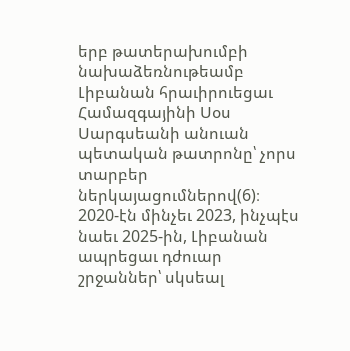երբ թատերախումբի նախաձեռնութեամբ Լիբանան հրաւիրուեցաւ Համազգայինի Սօս Սարգսեանի անուան պետական թատրոնը՝ չորս տարբեր ներկայացումներով(6)։ 2020-էն մինչեւ 2023, ինչպէս նաեւ 2025-ին, Լիբանան ապրեցաւ դժուար շրջաններ՝ սկսեալ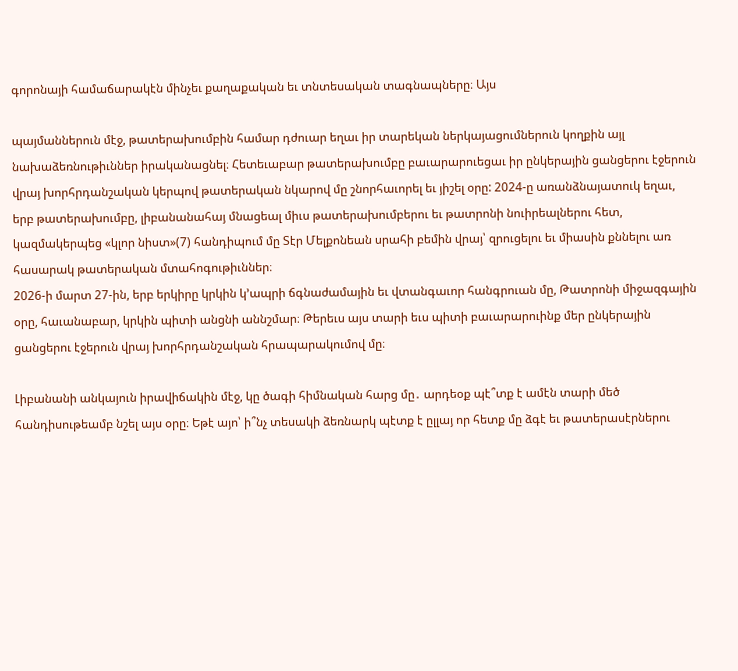գորոնայի համաճարակէն մինչեւ քաղաքական եւ տնտեսական տագնապները։ Այս

պայմաններուն մէջ, թատերախումբին համար դժուար եղաւ իր տարեկան ներկայացումներուն կողքին այլ նախաձեռնութիւններ իրականացնել։ Հետեւաբար թատերախումբը բաւարարուեցաւ իր ընկերային ցանցերու էջերուն վրայ խորհրդանշական կերպով թատերական նկարով մը շնորհաւորել եւ յիշել օրը: 2024-ը առանձնայատուկ եղաւ, երբ թատերախումբը, լիբանանահայ մնացեալ միւս թատերախումբերու եւ թատրոնի նուիրեալներու հետ, կազմակերպեց «կլոր նիստ»(7) հանդիպում մը Տէր Մելքոնեան սրահի բեմին վրայ՝ զրուցելու եւ միասին քննելու առ հասարակ թատերական մտահոգութիւններ։
2026-ի մարտ 27-ին, երբ երկիրը կրկին կ’ապրի ճգնաժամային եւ վտանգաւոր հանգրուան մը, Թատրոնի միջազգային օրը, հաւանաբար, կրկին պիտի անցնի աննշմար։ Թերեւս այս տարի եւս պիտի բաւարարուինք մեր ընկերային ցանցերու էջերուն վրայ խորհրդանշական հրապարակումով մը։

Լիբանանի անկայուն իրավիճակին մէջ, կը ծագի հիմնական հարց մը․ արդեօք պէ՞տք է ամէն տարի մեծ հանդիսութեամբ նշել այս օրը։ Եթէ այո՝ ի՞նչ տեսակի ձեռնարկ պէտք է ըլլայ որ հետք մը ձգէ եւ թատերասէրներու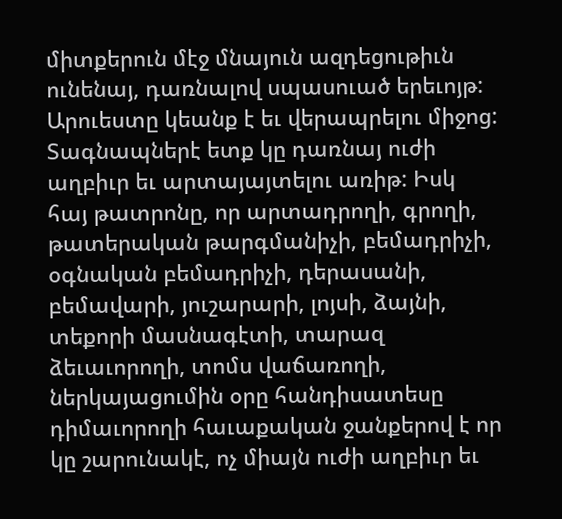միտքերուն մէջ մնայուն ազդեցութիւն ունենայ, դառնալով սպասուած երեւոյթ:
Արուեստը կեանք է եւ վերապրելու միջոց: Տագնապներէ ետք կը դառնայ ուժի աղբիւր եւ արտայայտելու առիթ: Իսկ հայ թատրոնը, որ արտադրողի, գրողի, թատերական թարգմանիչի, բեմադրիչի, օգնական բեմադրիչի, դերասանի, բեմավարի, յուշարարի, լոյսի, ձայնի, տեքորի մասնագէտի, տարազ ձեւաւորողի, տոմս վաճառողի, ներկայացումին օրը հանդիսատեսը դիմաւորողի հաւաքական ջանքերով է որ կը շարունակէ, ոչ միայն ուժի աղբիւր եւ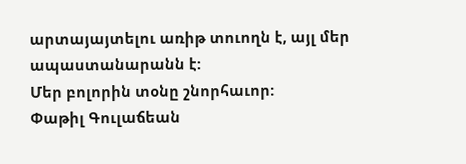արտայայտելու առիթ տուողն է, այլ մեր ապաստանարանն է:
Մեր բոլորին տօնը շնորհաւոր:
Փաթիլ Գուլաճեան